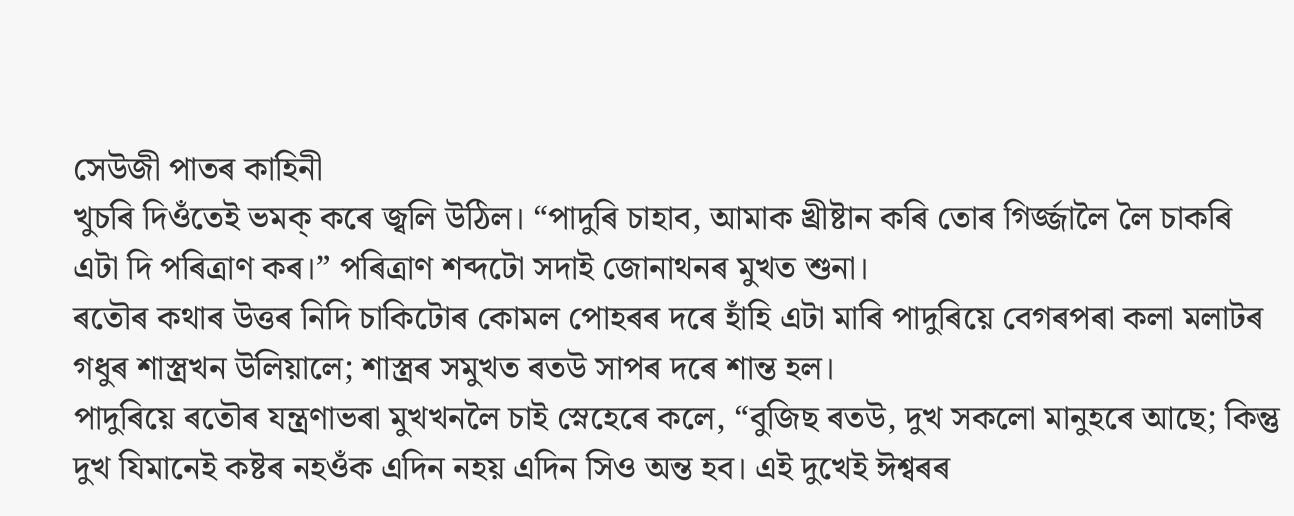সেউজী পাতৰ কাহিনী
খুচৰি দিওঁতেই ভমক্ কৰে জ্বলি উঠিল। “পাদুৰি চাহাব, আমাক খ্ৰীষ্টান কৰি তোৰ গিৰ্জ্জালৈ লৈ চাকৰি এটা দি পৰিত্ৰাণ কৰ।” পৰিত্ৰাণ শব্দটো সদাই জোনাথনৰ মুখত শুনা।
ৰতৌৰ কথাৰ উত্তৰ নিদি চাকিটোৰ কোমল পোহৰৰ দৰে হাঁহি এটা মাৰি পাদুৰিয়ে বেগৰপৰা কলা মলাটৰ গধুৰ শাস্ত্ৰখন উলিয়ালে; শাস্ত্ৰৰ সমুখত ৰতউ সাপৰ দৰে শান্ত হল।
পাদুৰিয়ে ৰতৌৰ যন্ত্ৰণাভৰা মুখখনলৈ চাই স্নেহেৰে কলে, “বুজিছ ৰতউ, দুখ সকলো মানুহৰে আছে; কিন্তু দুখ যিমানেই কষ্টৰ নহওঁক এদিন নহয় এদিন সিও অন্ত হব। এই দুখেই ঈশ্বৰৰ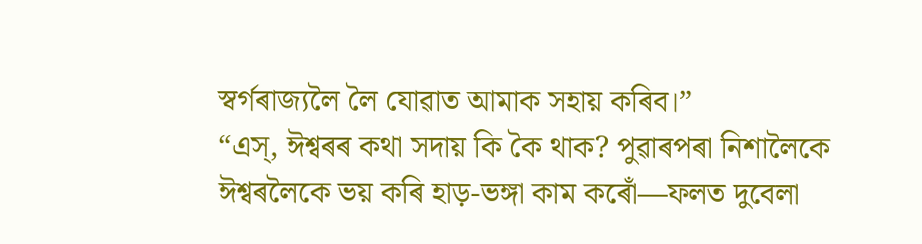স্বৰ্গৰাজ্যলৈ লৈ যোৱাত আমাক সহায় কৰিব।”
“এস্, ঈশ্বৰৰ কথা সদায় কি কৈ থাক? পুৱাৰপৰা নিশালৈকে ঈশ্বৰলৈকে ভয় কৰি হাড়-ভঙ্গা কাম কৰোঁ—ফলত দুবেলা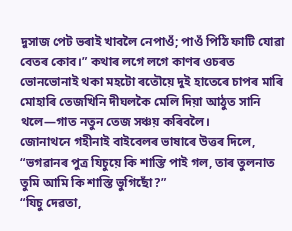দুসাজ পেট ভৰাই খাবলৈ নেপাওঁ; পাওঁ পিঠি ফাটি যোৱা বেতৰ কোব।” কথাৰ লগে লগে কাণৰ ওচৰত ভোনভোনাই থকা মহটো ৰতৌয়ে দুই হাতেৰে চাপৰ মাৰি মোহাৰি তেজখিনি দীঘলকৈ মেলি দিয়া আঠুত সানি থলে—গাত নতুন তেজ সঞ্চয় কৰিবলৈ।
জোনাথনে গহীনাই বাইবেলৰ ভাষাৰে উত্তৰ দিলে, “ভগৱানৰ পুত্ৰ যিচুয়ে কি শাস্তি পাই গল, তাৰ তুলনাত তুমি আমি কি শাস্তি ভুগিছোঁ?”
“যিচু দেৱতা,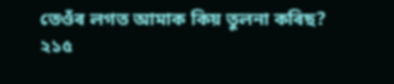তেওঁৰ লগত আমাক কিয় তুলনা কৰিছ?
২১৫